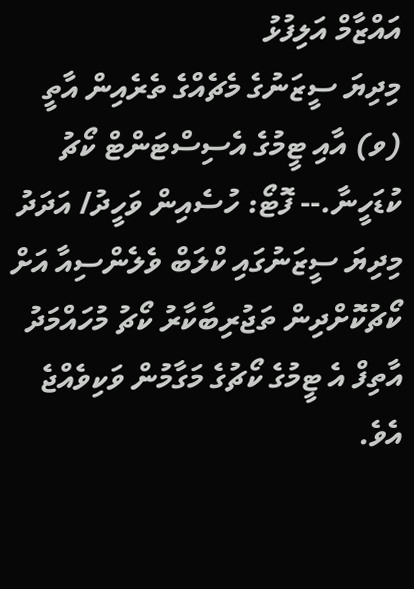އައްޒާމް އަލިފުޅު
މިދިޔަ ސީޒަނުގެ މެޗެއްގެ ތެރެއިން އާތީ (ވ) އާއި ޓީމުގެ އެސިސްޓަންޓް ކޯޗު ކުޑަހީނާ.-- ފޮޓޯ: ހުސެއިން ވަހީދު/ އަދަދު
މިދިޔަ ސީޒަނުގައި ކްލަބް ވެލެންސިއާ އަށް ކޯޗުކޮށްދިން ތަޖުރިބާކާރު ކޯޗު މުހައްމަދު އާތިފް އެ ޓީމުގެ ކޯޗުގެ މަގާމުން ވަކިވެއްޖެ އެވެ.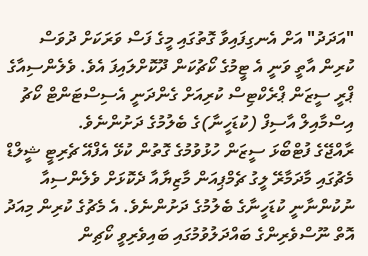"އަދަދު" އަށް އެނގިފައިވާ ގޮތުގައި މީގެ ފަސް ވަރަކަށް ދުވަސް ކުރިން އާތީ ވަނީ އެ ޓީމުގެ ކޯޗުކަން ދޫކޮށްލައިފަ އެވެ. ވެލެންސިއާގެ ޕްރީ ސީޒަން ޕްރެކްޓިސް ކުރިއަށް ގެންދަނީ އެސިސްޓަންޓް ކޯޗު އިސްމާއިލް އާސިފް (ކުޑަހީނާ)ގެ ބެލުމުގެ ދަށުންނެވެ.
ރާއްޖޭގެ ފުޓްބޯޅަ ސީޒަން ހުޅުވުމުގެ ގޮތުން ކުޅޭ އެފްއޭ ޗެރިޓީ ޝީލްޑް މެޗުގައި މާދަމާރޭ ލީގު ޗެމްޕިއަން މާޒިޔާއާ ދެކޮޅަށް ވެލެންސިއާ ނުކުންނާނީ ކުޑަހީނާގެ ބެލުމުގެ ދަށުންނެވެ. އެ މެޗުގެ ކުރިން މިއަދު އޮތް ނޫސްވެރިންގެ ބައްދަލުވުމުގައި ބައިވެރިވީ ކޯޗިން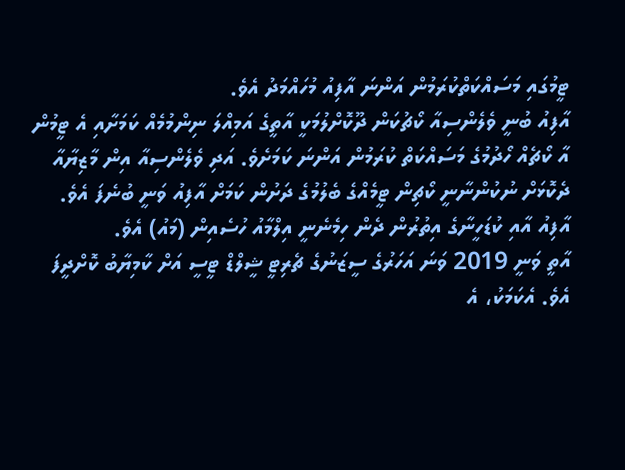ޓީމުގައި މަސައްކަތްކުރަމުން އަންނަ އާފިއު މުހައްމަދު އެވެ.
އާފިއު ބުނީ ވެލެންސިއާ ކޯޗުކަން ދޫކޮށްލުމަކީ އާތީގެ އަމިއްލަ ނިންމުމެއް ކަމަށާއި އެ ޓީމުން އާ ކޯޗެއް ހޯދުމުގެ މަސައްކަތް ކުރަމުން އަންނަ ކަމަށެވެ. އަދި ވެލެންސިއާ އިން މާޒިޔާއާ ދެކޮޅަށް ނުކުންނާނީ ކޯޗިން ޓީމެއްގެ ބެލުމުގެ ދަށުން ކަމަށް އާފިއު ވަނީ ބުނެފަ އެވެ.
އާފިއު އާއި ކުޑަހީނާގެ އިތުރުން ދެން ހިމެނެނީ އިލްމާއު ހުސެއިން (މައު) އެވެ.
އާތީ ވަނީ 2019 ވަނަ އަހަރުގެ ސީޒަނުގެ ޗެރިޓީ ޝީލްޑް ޓީސީ އަށް ކާމިޔާބު ކޮށްދީފަ އެވެ. އެކަމަކު، އެ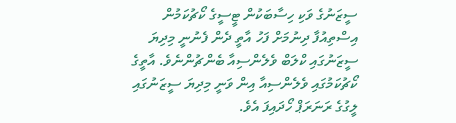ސީޒަނުގެ ވަކި ހިސާބަކުން ޓީސީގެ ކޯޗުކަމުން އިސްތިއުފާ ދިނުމަށް ފަހު އާތީ ދެން ފެނުނީ މިދިޔަ ސީޒަނުގައި ކްލަބް ވެލެންސިއާ ބެންޗުންނެވެ. އާތީގެ ކޯޗުކަމުގައި ވެލެންސިއާ އިން ވަނީ މިދިޔަ ސީޒަނުގައި ލީގުގެ ރަނަރަޕް ހޯދައިފަ އެވެ.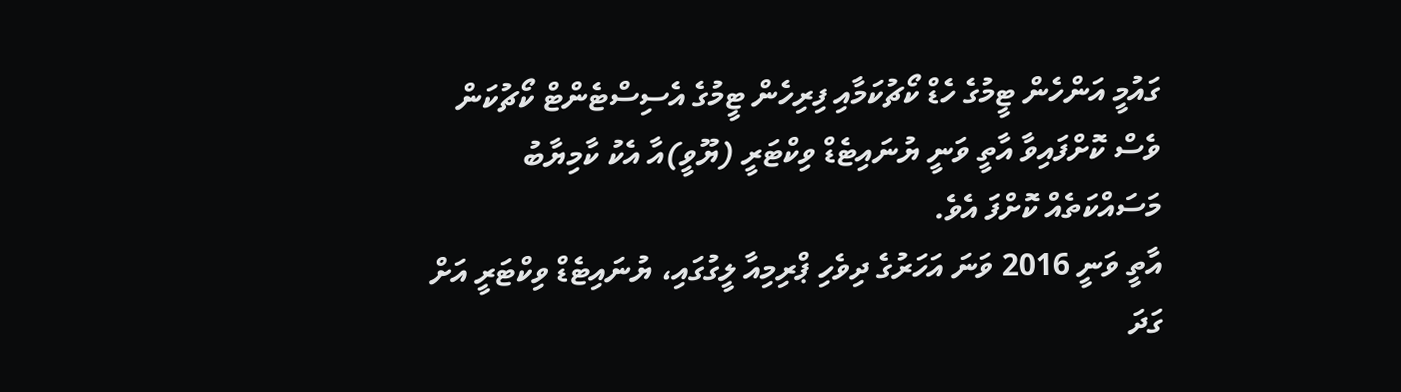ގައުމީ އަންހެން ޓީމުގެ ހެޑް ކޯޗުކަމާއި ފިރިހެން ޓީމުގެ އެސިސްޓެންޓް ކޯޗުކަން ވެސް ކޮށްފައިވާ އާތީ ވަނީ ޔުނައިޓެޑް ވިކްޓަރީ (ޔޫވީ)އާ އެކު ކާމިޔާބު މަސައްކަތެއް ކޮށްފަ އެވެ.
އާތީ ވަނީ 2016 ވަނަ އަހަރުގެ ދިވެހި ޕްރިމިއާ ލީގުގައި، ޔުނައިޓެޑް ވިކްޓަރީ އަށް ގަދަ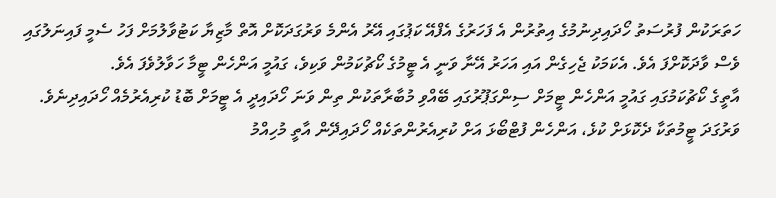ހަތަރަކުން ފުރުސަތު ހޯދައިދިނުމުގެ އިތުރުން އެ ފަހަރުގެ އެފްއޭ ކަޕުގައި އޭރު އެންމެ ވަރުގަދަކޮށް އޮތް މާޒިޔާ ކަޓުވާލުމަށް ފަހު ސެމީ ފައިނަލުގައި ވެސް ވާދަކޮށްފަ އެވެ. އެކަމަކު ޖެހިގެން އައި އަހަރު އޭނާ ވަނީ އެ ޓީމުގެ ކޯޗުކަމުން ވަކިވެ، ގައުމީ އަންހެން ޓީމާ ހަވާލުވެފަ އެވެ.
އާތީގެ ކޯޗުކަމުގައި ގައުމީ އަންހެން ޓީމަށް ސިންގަޕޫރުގައި ބޭއްވި މުބާރާތަކުން ތިން ވަނަ ހޯދައިދީ އެ ޓީމަށް ބޮޑު ކުރިއެރުމެއް ހޯދައިދިނެވެ. ވަރުގަދަ ޓީމުތަކާ ދެކޮޅަށް ކުޅެ، އަންހެން ފުޓްބޯޅަ އަށް ކުރިއެރުންތަކެއް ހޯދައިދޭން އާތީ މުހިއްމު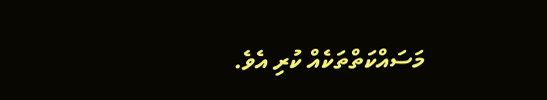މަސައްކަތްތަކެއް ކުރި އެވެ.